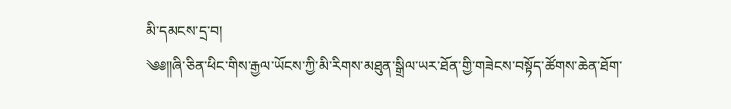མི་དམངས་དྲ་བ།
༄༅༎ཞི་ཅིན་ཕིང་གིས་རྒྱལ་ཡོངས་ཀྱི་མི་རིགས་མཐུན་སྒྲིལ་ཡར་ཐོན་གྱི་གཟེངས་བསྟོད་ཚོགས་ཆེན་ཐོག་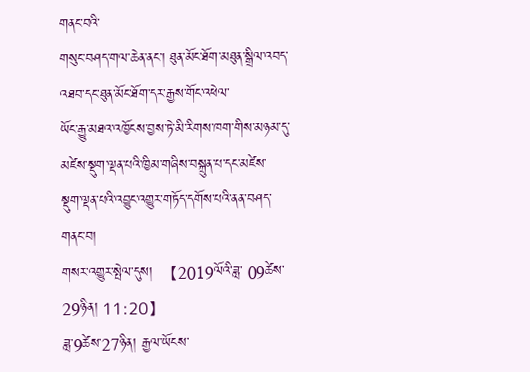གནང་བའི་
གསུང་བཤད་གལ་ཆེན་ནང་། ཐུན་མོང་ཐོག་མཐུན་སྒྲིལ་འབད་འཐབ་དང་ཐུན་མོང་ཐོག་དར་རྒྱས་གོང་འཕེལ་
ཡོང་རྒྱུ་མཐའ་འཁྱོངས་བྱས་ཏེ་མི་རིགས་ཁག་གིས་མཉམ་དུ་མཛེས་སྡུག་ལྡན་པའི་ཁྱིམ་གཞིས་བསྐྲུན་པ་དང་མཛེས་
སྡུག་ལྡན་པའི་འབྱུང་འགྱུར་གཏོད་དགོས་པའི་ནན་བཤད་གནང་བ།
གསར་འགྱུར་སྤེལ་དུས།  【2019ལོའི་ཟླ་ 09ཚེས་29ཉིན། 11:20】
ཟླ་9ཚེས་27ཉིན། རྒྱལ་ཡོངས་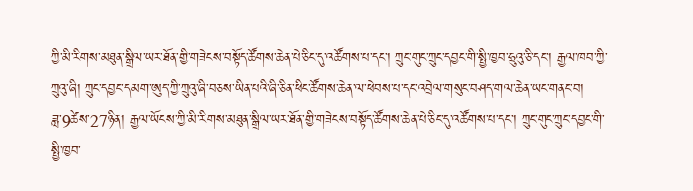ཀྱི་མི་རིགས་མཐུན་སྒྲིལ་ཡར་ཐོན་གྱི་གཟེངས་བསྟོད་ཚོགས་ཆེན་པེ་ཅིང་དུ་འཚོགས་པ་དང་། ཀྲུང་གུང་ཀྲུང་དབྱང་གི་སྤྱི་ཁྱབ་ཧྲུའུ་ཅི་དང་། རྒྱལ་ཁབ་ཀྱི་ཀྲུའུ་ཞི། ཀྲུང་དབྱང་དམག་ཨུད་ཀྱི་ཀྲུའུ་ཞི་བཅས་ཡིན་པའི་ཞི་ཅིན་ཕིང་ཚོགས་ཆེན་ལ་ཕེབས་པ་དང་འབྲེལ་གསུང་བཤད་གལ་ཆེན་ཡང་གནང་བ།
ཟླ་9ཚེས་27ཉིན། རྒྱལ་ཡོངས་ཀྱི་མི་རིགས་མཐུན་སྒྲིལ་ཡར་ཐོན་གྱི་གཟེངས་བསྟོད་ཚོགས་ཆེན་པེ་ཅིང་དུ་འཚོགས་པ་དང་། ཀྲུང་གུང་ཀྲུང་དབྱང་གི་སྤྱི་ཁྱབ་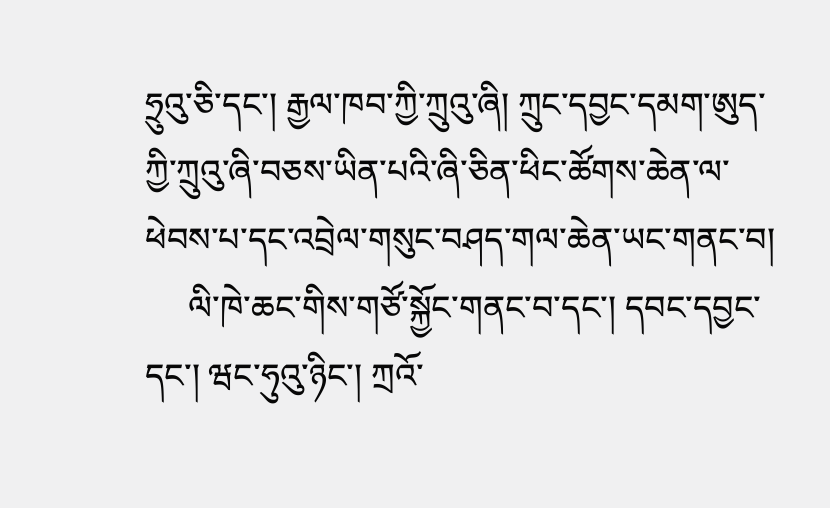ཧྲུའུ་ཅི་དང་། རྒྱལ་ཁབ་ཀྱི་ཀྲུའུ་ཞི། ཀྲུང་དབྱང་དམག་ཨུད་ཀྱི་ཀྲུའུ་ཞི་བཅས་ཡིན་པའི་ཞི་ཅིན་ཕིང་ཚོགས་ཆེན་ལ་ཕེབས་པ་དང་འབྲེལ་གསུང་བཤད་གལ་ཆེན་ཡང་གནང་བ།
     ལི་ཁེ་ཆང་གིས་གཙོ་སྐྱོང་གནང་བ་དང་། དབང་དབྱང་དང་། ཝང་ཧུའུ་ཉིང་། ཀྲའོ་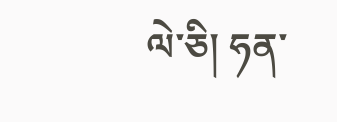ལེ་ཅི། ཧན་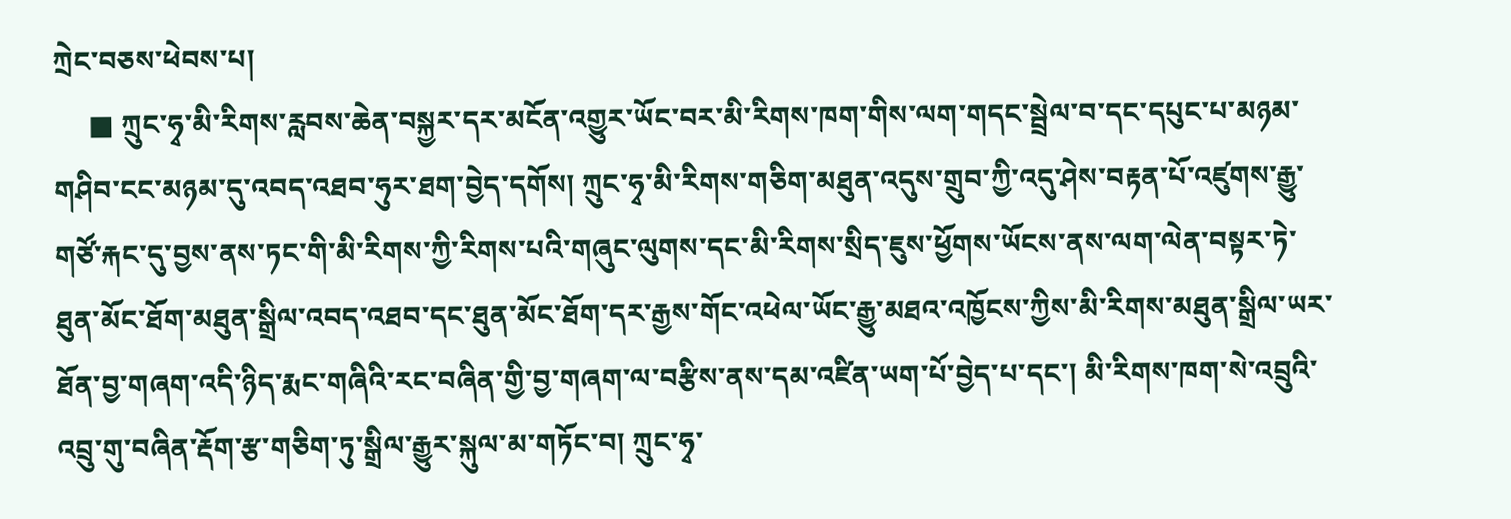ཀྲེང་བཅས་ཕེབས་པ།
     ■ ཀྲུང་ཧྭ་མི་རིགས་རླབས་ཆེན་བསྐྱར་དར་མངོན་འགྱུར་ཡོང་བར་མི་རིགས་ཁག་གིས་ལག་གདང་སྦྲེལ་བ་དང་དཔུང་པ་མཉམ་གཤིབ་ངང་མཉམ་དུ་འབད་འཐབ་ཧུར་ཐག་བྱེད་དགོས། ཀྲུང་ཧྭ་མི་རིགས་གཅིག་མཐུན་འདུས་གྲུབ་ཀྱི་འདུ་ཤེས་བརྟན་པོ་འཛུགས་རྒྱུ་གཙོ་རྐང་དུ་བྱས་ནས་ཏང་གི་མི་རིགས་ཀྱི་རིགས་པའི་གཞུང་ལུགས་དང་མི་རིགས་སྲིད་ཇུས་ཕྱོགས་ཡོངས་ནས་ལག་ལེན་བསྟར་ཏེ་ཐུན་མོང་ཐོག་མཐུན་སྒྲིལ་འབད་འཐབ་དང་ཐུན་མོང་ཐོག་དར་རྒྱས་གོང་འཕེལ་ཡོང་རྒྱུ་མཐའ་འཁྱོངས་ཀྱིས་མི་རིགས་མཐུན་སྒྲིལ་ཡར་ཐོན་བྱ་གཞག་འདི་ཉིད་རྨང་གཞིའི་རང་བཞིན་གྱི་བྱ་གཞག་ལ་བརྩིས་ནས་དམ་འཛིན་ཡག་པོ་བྱེད་པ་དང་། མི་རིགས་ཁག་སེ་འབྲུའི་འབྲུ་གུ་བཞིན་རྡོག་རྩ་གཅིག་ཏུ་སྒྲིལ་རྒྱུར་སྐུལ་མ་གཏོང་བ། ཀྲུང་ཧྭ་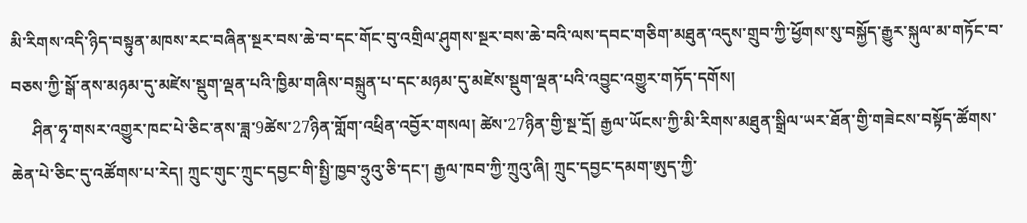མི་རིགས་འདི་ཉིད་བསྟུན་མཁས་རང་བཞིན་སྔར་བས་ཆེ་བ་དང་གོང་བུ་འགྲིལ་ཤུགས་སྔར་བས་ཆེ་བའི་ལས་དབང་གཅིག་མཐུན་འདུས་གྲུབ་ཀྱི་ཕྱོགས་སུ་བསྐྱོད་རྒྱུར་སྐུལ་མ་གཏོང་བ་བཅས་ཀྱི་སྒོ་ནས་མཉམ་དུ་མཛེས་སྡུག་ལྡན་པའི་ཁྱིམ་གཞིས་བསྐྲུན་པ་དང་མཉམ་དུ་མཛེས་སྡུག་ལྡན་པའི་འབྱུང་འགྱུར་གཏོད་དགོས།
     ཤིན་ཧྭ་གསར་འགྱུར་ཁང་པེ་ཅིང་ནས་ཟླ་9ཚེས་27ཉིན་གློག་འཕྲིན་འབྱོར་གསལ། ཚེས་27ཉིན་གྱི་སྔ་དྲོ། རྒྱལ་ཡོངས་ཀྱི་མི་རིགས་མཐུན་སྒྲིལ་ཡར་ཐོན་གྱི་གཟེངས་བསྟོད་ཚོགས་ཆེན་པེ་ཅིང་དུ་འཚོགས་པ་རེད། ཀྲུང་གུང་ཀྲུང་དབྱང་གི་སྤྱི་ཁྱབ་ཧྲུའུ་ཅི་དང་། རྒྱལ་ཁབ་ཀྱི་ཀྲུའུ་ཞི། ཀྲུང་དབྱང་དམག་ཨུད་ཀྱི་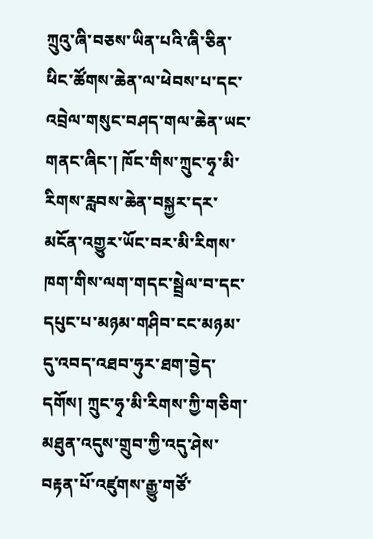ཀྲུའུ་ཞི་བཅས་ཡིན་པའི་ཞི་ཅིན་ཕིང་ཚོགས་ཆེན་ལ་ཕེབས་པ་དང་འབྲེལ་གསུང་བཤད་གལ་ཆེན་ཡང་གནང་ཞིང་། ཁོང་གིས་ཀྲུང་ཧྭ་མི་རིགས་རླབས་ཆེན་བསྐྱར་དར་མངོན་འགྱུར་ཡོང་བར་མི་རིགས་ཁག་གིས་ལག་གདང་སྦྲེལ་བ་དང་དཔུང་པ་མཉམ་གཤིབ་ངང་མཉམ་དུ་འབད་འཐབ་ཧུར་ཐག་བྱེད་དགོས། ཀྲུང་ཧྭ་མི་རིགས་ཀྱི་གཅིག་མཐུན་འདུས་གྲུབ་ཀྱི་འདུ་ཤེས་བརྟན་པོ་འཛུགས་རྒྱུ་གཙོ་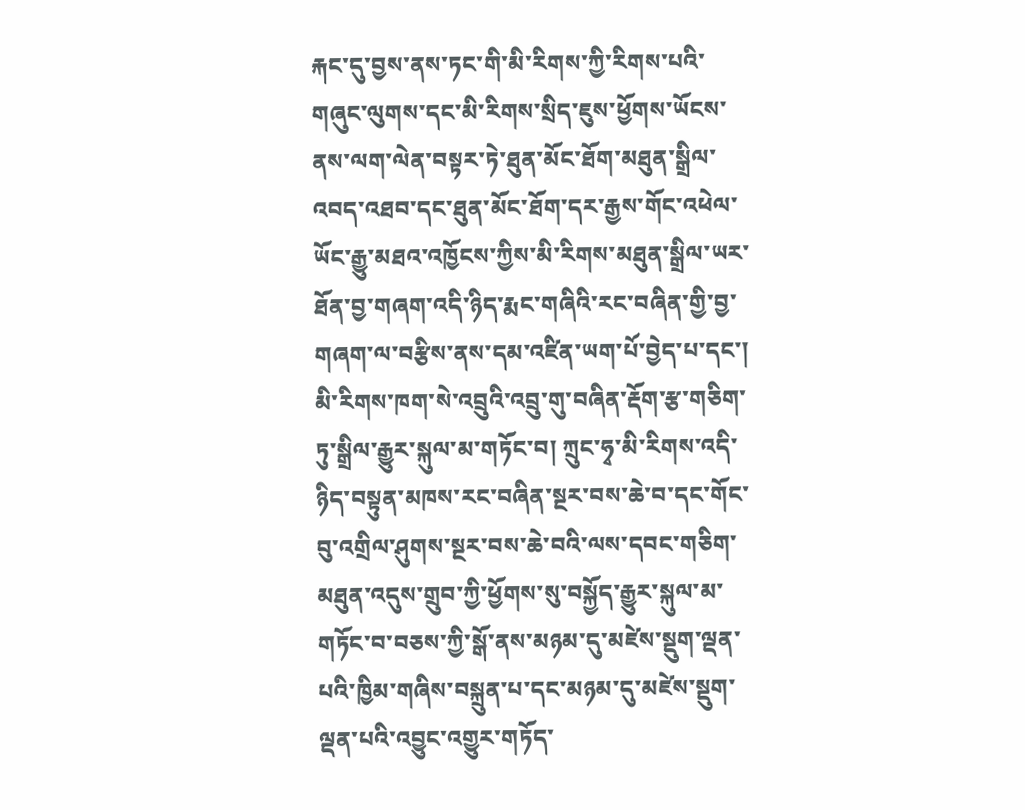རྐང་དུ་བྱས་ནས་ཏང་གི་མི་རིགས་ཀྱི་རིགས་པའི་གཞུང་ལུགས་དང་མི་རིགས་སྲིད་ཇུས་ཕྱོགས་ཡོངས་ནས་ལག་ལེན་བསྟར་ཏེ་ཐུན་མོང་ཐོག་མཐུན་སྒྲིལ་འབད་འཐབ་དང་ཐུན་མོང་ཐོག་དར་རྒྱས་གོང་འཕེལ་ཡོང་རྒྱུ་མཐའ་འཁྱོངས་ཀྱིས་མི་རིགས་མཐུན་སྒྲིལ་ཡར་ཐོན་བྱ་གཞག་འདི་ཉིད་རྨང་གཞིའི་རང་བཞིན་གྱི་བྱ་གཞག་ལ་བརྩིས་ནས་དམ་འཛིན་ཡག་པོ་བྱེད་པ་དང་། མི་རིགས་ཁག་སེ་འབྲུའི་འབྲུ་གུ་བཞིན་རྡོག་རྩ་གཅིག་ཏུ་སྒྲིལ་རྒྱུར་སྐུལ་མ་གཏོང་བ། ཀྲུང་ཧྭ་མི་རིགས་འདི་ཉིད་བསྟུན་མཁས་རང་བཞིན་སྔར་བས་ཆེ་བ་དང་གོང་བུ་འགྲིལ་ཤུགས་སྔར་བས་ཆེ་བའི་ལས་དབང་གཅིག་མཐུན་འདུས་གྲུབ་ཀྱི་ཕྱོགས་སུ་བསྐྱོད་རྒྱུར་སྐུལ་མ་གཏོང་བ་བཅས་ཀྱི་སྒོ་ནས་མཉམ་དུ་མཛེས་སྡུག་ལྡན་པའི་ཁྱིམ་གཞིས་བསྐྲུན་པ་དང་མཉམ་དུ་མཛེས་སྡུག་ལྡན་པའི་འབྱུང་འགྱུར་གཏོད་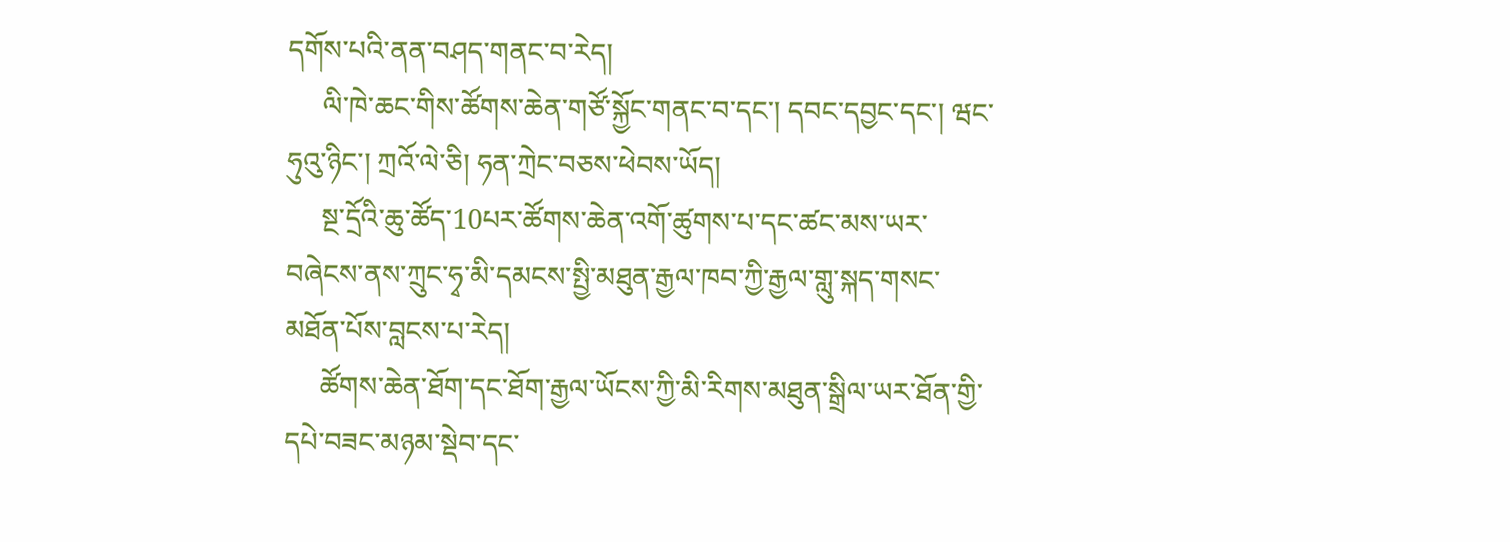དགོས་པའི་ནན་བཤད་གནང་བ་རེད།
     ལི་ཁེ་ཆང་གིས་ཚོགས་ཆེན་གཙོ་སྐྱོང་གནང་བ་དང་། དབང་དབྱང་དང་། ཝང་ཧུའུ་ཉིང་། ཀྲའོ་ལེ་ཅི། ཧན་ཀྲེང་བཅས་ཕེབས་ཡོད།
     སྔ་དྲོའི་ཆུ་ཚོད་10པར་ཚོགས་ཆེན་འགོ་ཚུགས་པ་དང་ཚང་མས་ཡར་བཞེངས་ནས་ཀྲུང་ཧྭ་མི་དམངས་སྤྱི་མཐུན་རྒྱལ་ཁབ་ཀྱི་རྒྱལ་གླུ་སྐད་གསང་མཐོན་པོས་བླངས་པ་རེད།
     ཚོགས་ཆེན་ཐོག་དང་ཐོག་རྒྱལ་ཡོངས་ཀྱི་མི་རིགས་མཐུན་སྒྲིལ་ཡར་ཐོན་གྱི་དཔེ་བཟང་མཉམ་སྡེབ་དང་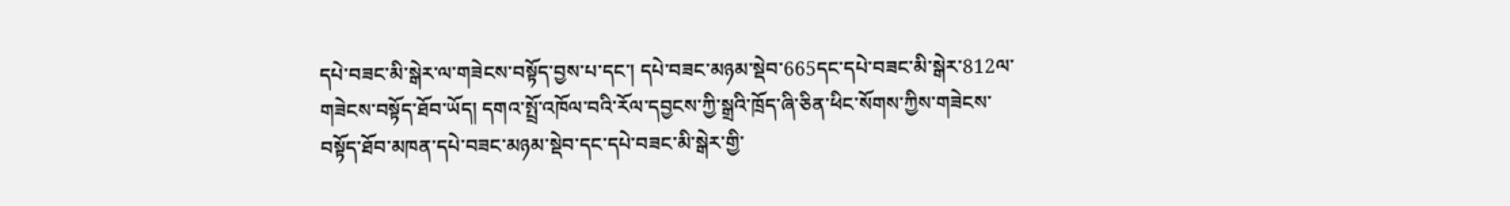དཔེ་བཟང་མི་སྒེར་ལ་གཟེངས་བསྟོད་བྱས་པ་དང་། དཔེ་བཟང་མཉམ་སྡེབ་665དང་དཔེ་བཟང་མི་སྒེར་812ལ་གཟེངས་བསྟོད་ཐོབ་ཡོད། དགའ་སྤྲོ་འཁོལ་བའི་རོལ་དབྱངས་ཀྱི་སྒྲའི་ཁྲོད་ཞི་ཅིན་ཕིང་སོགས་ཀྱིས་གཟེངས་བསྟོད་ཐོབ་མཁན་དཔེ་བཟང་མཉམ་སྡེབ་དང་དཔེ་བཟང་མི་སྒེར་གྱི་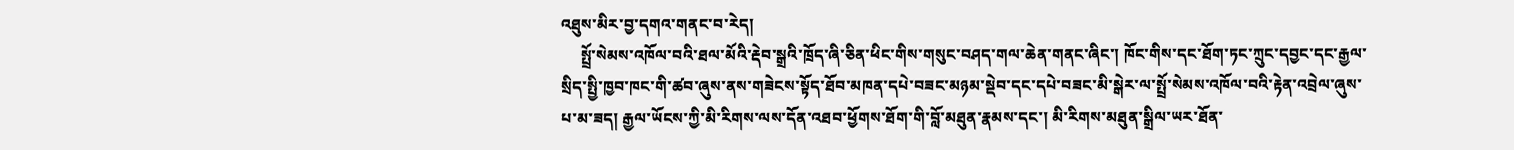འཐུས་མིར་བྱ་དགའ་གནང་བ་རེད།
     སྤྲོ་སེམས་འཁོལ་བའི་ཐལ་མོའི་རྡེབ་སྒྲའི་ཁྲོད་ཞི་ཅིན་ཕིང་གིས་གསུང་བཤད་གལ་ཆེན་གནང་ཞིང་། ཁོང་གིས་དང་ཐོག་ཏང་ཀྲུང་དབྱང་དང་རྒྱལ་སྲིད་སྤྱི་ཁྱབ་ཁང་གི་ཚབ་ཞུས་ནས་གཟེངས་སྟོད་ཐོབ་མཁན་དཔེ་བཟང་མཉམ་སྡེབ་དང་དཔེ་བཟང་མི་སྒེར་ལ་སྤྲོ་སེམས་འཁོལ་བའི་རྟེན་འབྲེལ་ཞུས་པ་མ་ཟད། རྒྱལ་ཡོངས་ཀྱི་མི་རིགས་ལས་དོན་འཐབ་ཕྱོགས་ཐོག་གི་བློ་མཐུན་རྣམས་དང་། མི་རིགས་མཐུན་སྒྲིལ་ཡར་ཐོན་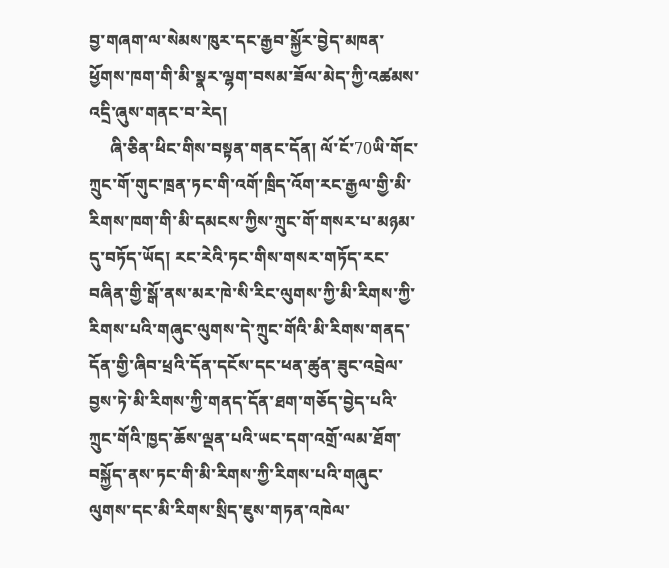བྱ་གཞག་ལ་སེམས་ཁུར་དང་རྒྱབ་སྐྱོར་བྱེད་མཁན་ཕྱོགས་ཁག་གི་མི་སྣར་ལྷག་བསམ་ཟོལ་མེད་ཀྱི་འཚམས་འདྲི་ཞུས་གནང་བ་རེད།
     ཞི་ཅིན་ཕིང་གིས་བསྟན་གནང་དོན། ལོ་ངོ་70ཡི་གོང་ཀྲུང་གོ་གུང་ཁྲན་ཏང་གི་འགོ་ཁྲིད་འོག་རང་རྒྱལ་གྱི་མི་རིགས་ཁག་གི་མི་དམངས་ཀྱིས་ཀྲུང་གོ་གསར་པ་མཉམ་དུ་བཏོད་ཡོད། རང་རེའི་ཏང་གིས་གསར་གཏོད་རང་བཞིན་གྱི་སྒོ་ནས་མར་ཁེ་སི་རིང་ལུགས་ཀྱི་མི་རིགས་ཀྱི་རིགས་པའི་གཞུང་ལུགས་དེ་ཀྲུང་གོའི་མི་རིགས་གནད་དོན་གྱི་ཞིབ་ཕྲའི་དོན་དངོས་དང་ཕན་ཚུན་ཟུང་འབྲེལ་བྱས་ཏེ་མི་རིགས་ཀྱི་གནད་དོན་ཐག་གཅོད་བྱེད་པའི་ཀྲུང་གོའི་ཁྱད་ཆོས་ལྡན་པའི་ཡང་དག་འགྲོ་ལམ་ཐོག་བསྐྱོད་ནས་ཏང་གི་མི་རིགས་ཀྱི་རིགས་པའི་གཞུང་ལུགས་དང་མི་རིགས་སྲིད་ཇུས་གཏན་འཁེལ་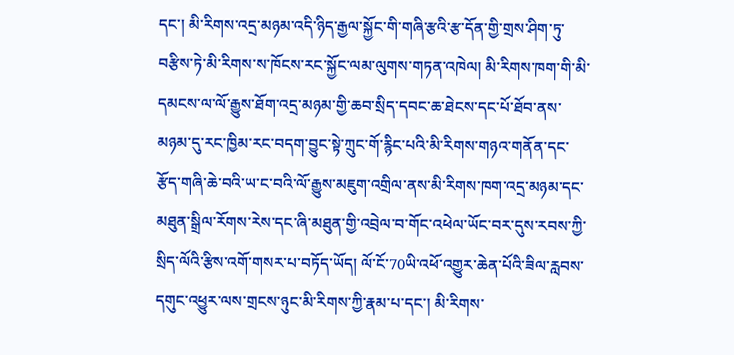དང་། མི་རིགས་འདྲ་མཉམ་འདི་ཉིད་རྒྱལ་སྐྱོང་གི་གཞི་རྩའི་རྩ་དོན་གྱི་གྲས་ཤིག་ཏུ་བརྩིས་ཏེ་མི་རིགས་ས་ཁོངས་རང་སྐྱོང་ལམ་ལུགས་གཏན་འཁེལ། མི་རིགས་ཁག་གི་མི་དམངས་ལ་ལོ་རྒྱུས་ཐོག་འདྲ་མཉམ་གྱི་ཆབ་སྲིད་དབང་ཆ་ཐེངས་དང་པོ་ཐོབ་ནས་མཉམ་དུ་རང་ཁྱིམ་རང་བདག་བྱུང་སྟེ་ཀྲུང་གོ་རྙིང་པའི་མི་རིགས་གཉའ་གནོན་དང་རྩོད་གཞི་ཆེ་བའི་ཡ་ང་བའི་ལོ་རྒྱུས་མཇུག་འགྲིལ་ནས་མི་རིགས་ཁག་འདྲ་མཉམ་དང་མཐུན་སྒྲིལ་རོགས་རེས་དང་ཞི་མཐུན་གྱི་འབྲེལ་བ་གོང་འཕེལ་ཡོང་བར་དུས་རབས་ཀྱི་སྲིད་ལོའི་རྩིས་འགོ་གསར་པ་བཏོད་ཡོད། ལོ་ངོ་70ཡི་འཕོ་འགྱུར་ཆེན་པོའི་ཟིལ་རླབས་དགུང་འཕྱུར་ལས་གྲངས་ཉུང་མི་རིགས་ཀྱི་རྣམ་པ་དང་། མི་རིགས་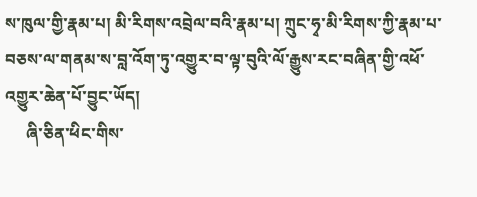ས་ཁུལ་གྱི་རྣམ་པ། མི་རིགས་འབྲེལ་བའི་རྣམ་པ། ཀྲུང་ཧྭ་མི་རིགས་ཀྱི་རྣམ་པ་བཅས་ལ་གནམ་ས་བླ་འོག་ཏུ་འགྱུར་བ་ལྟ་བུའི་ལོ་རྒྱུས་རང་བཞིན་གྱི་འཕོ་འགྱུར་ཆེན་པོ་བྱུང་ཡོད།
     ཞི་ཅིན་ཕིང་གིས་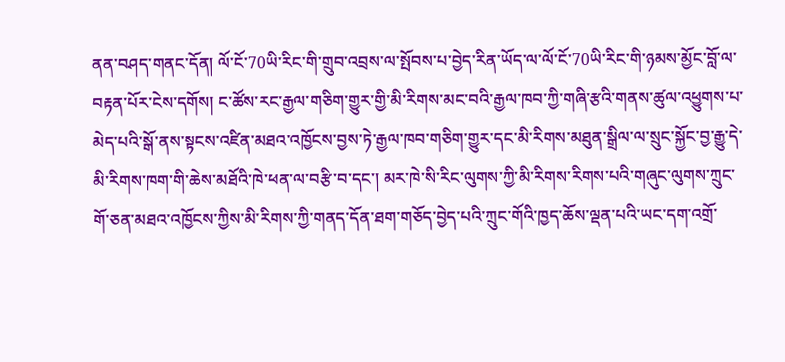ནན་བཤད་གནང་དོན། ལོ་ངོ་70ཡི་རིང་གི་གྲུབ་འབྲས་ལ་སྤོབས་པ་བྱེད་རིན་ཡོད་ལ་ལོ་ངོ་70ཡི་རིང་གི་ཉམས་མྱོང་བློ་ལ་བརྟན་པོར་ངེས་དགོས། ང་ཚོས་རང་རྒྱལ་གཅིག་གྱུར་གྱི་མི་རིགས་མང་བའི་རྒྱལ་ཁབ་ཀྱི་གཞི་རྩའི་གནས་ཚུལ་འཕྱུགས་པ་མེད་པའི་སྒོ་ནས་སྟངས་འཛིན་མཐའ་འཁྱོངས་བྱས་ཏེ་རྒྱལ་ཁབ་གཅིག་གྱུར་དང་མི་རིགས་མཐུན་སྒྲིལ་ལ་སྲུང་སྐྱོང་བྱ་རྒྱུ་དེ་མི་རིགས་ཁག་གི་ཆེས་མཐོའི་ཁེ་ཕན་ལ་བརྩི་བ་དང་། མར་ཁེ་སི་རིང་ལུགས་ཀྱི་མི་རིགས་རིགས་པའི་གཞུང་ལུགས་ཀྲུང་གོ་ཅན་མཐའ་འཁྱོངས་ཀྱིས་མི་རིགས་ཀྱི་གནད་དོན་ཐག་གཅོད་བྱེད་པའི་ཀྲུང་གོའི་ཁྱད་ཆོས་ལྡན་པའི་ཡང་དག་འགྲོ་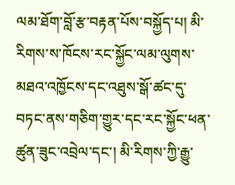ལམ་ཐོག་བློ་རྩ་བརྟན་པོས་བསྐྱོད་པ། མི་རིགས་ས་ཁོངས་རང་སྐྱོང་ལམ་ལུགས་མཐའ་འཁྱོངས་དང་འཐུས་སྒོ་ཚང་དུ་བཏང་ནས་གཅིག་གྱུར་དང་རང་སྐྱོང་ཕན་ཚུན་ཟུང་འབྲེལ་དང་། མི་རིགས་ཀྱི་རྒྱུ་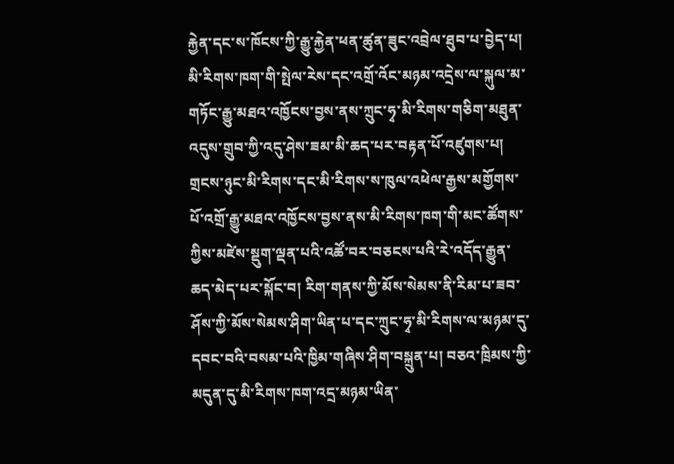རྐྱེན་དང་ས་ཁོངས་ཀྱི་རྒྱུ་རྐྱེན་ཕན་ཚུན་ཟུང་འབྲེལ་ཐུབ་པ་བྱེད་པ། མི་རིགས་ཁག་གི་སྤེལ་རེས་དང་འགྲོ་འོང་མཉམ་འདྲེས་ལ་སྐུལ་མ་གཏོང་རྒྱུ་མཐའ་འཁྱོངས་བྱས་ནས་ཀྲུང་ཧྭ་མི་རིགས་གཅིག་མཐུན་འདུས་གྲུབ་ཀྱི་འདུ་ཤེས་ཟམ་མི་ཆད་པར་བརྟན་པོ་འཛུགས་པ། གྲངས་ཉུང་མི་རིགས་དང་མི་རིགས་ས་ཁུལ་འཕེལ་རྒྱས་མགྱོགས་པོ་འགྲོ་རྒྱུ་མཐའ་འཁྱོངས་བྱས་ནས་མི་རིགས་ཁག་གི་མང་ཚོགས་ཀྱིས་མཛེས་སྡུག་ལྡན་པའི་འཚོ་བར་བཅངས་པའི་རེ་འདོད་རྒྱུན་ཆད་མེད་པར་སྐོང་བ། རིག་གནས་ཀྱི་མོས་སེམས་ནི་རིམ་པ་ཟབ་ཤོས་ཀྱི་མོས་སེམས་ཤིག་ཡིན་པ་དང་ཀྲུང་ཧྭ་མི་རིགས་ལ་མཉམ་དུ་དབང་བའི་བསམ་པའི་ཁྱིམ་གཞིས་ཤིག་བསྐྲུན་པ། བཅའ་ཁྲིམས་ཀྱི་མདུན་དུ་མི་རིགས་ཁག་འདྲ་མཉམ་ཡིན་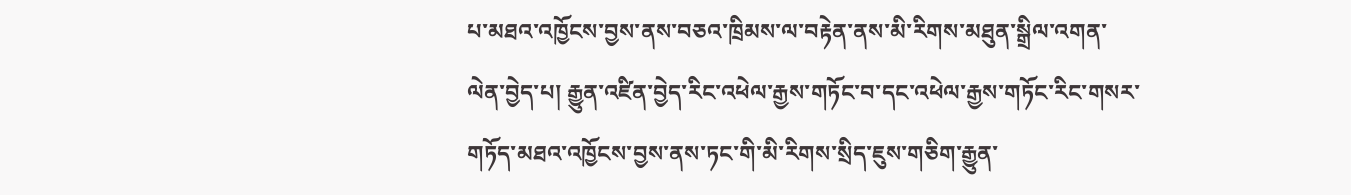པ་མཐའ་འཁྱོངས་བྱས་ནས་བཅའ་ཁྲིམས་ལ་བརྟེན་ནས་མི་རིགས་མཐུན་སྒྲིལ་འགན་ལེན་བྱེད་པ། རྒྱུན་འཛིན་བྱེད་རིང་འཕེལ་རྒྱས་གཏོང་བ་དང་འཕེལ་རྒྱས་གཏོང་རིང་གསར་གཏོད་མཐའ་འཁྱོངས་བྱས་ནས་ཏང་གི་མི་རིགས་སྲིད་ཇུས་གཅིག་རྒྱུན་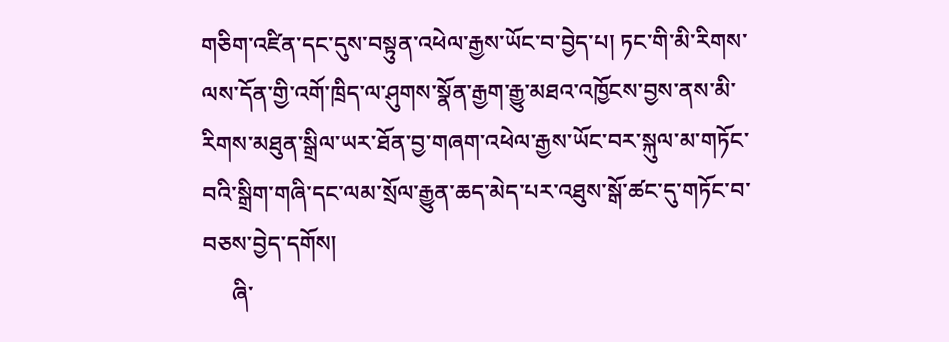གཅིག་འཛིན་དང་དུས་བསྟུན་འཕེལ་རྒྱས་ཡོང་བ་བྱེད་པ། ཏང་གི་མི་རིགས་ལས་དོན་གྱི་འགོ་ཁྲིད་ལ་ཤུགས་སྣོན་རྒྱག་རྒྱུ་མཐའ་འཁྱོངས་བྱས་ནས་མི་རིགས་མཐུན་སྒྲིལ་ཡར་ཐོན་བྱ་གཞག་འཕེལ་རྒྱས་ཡོང་བར་སྐུལ་མ་གཏོང་བའི་སྒྲིག་གཞི་དང་ལམ་སྲོལ་རྒྱུན་ཆད་མེད་པར་འཐུས་སྒོ་ཚང་དུ་གཏོང་བ་བཅས་བྱེད་དགོས།
     ཞི་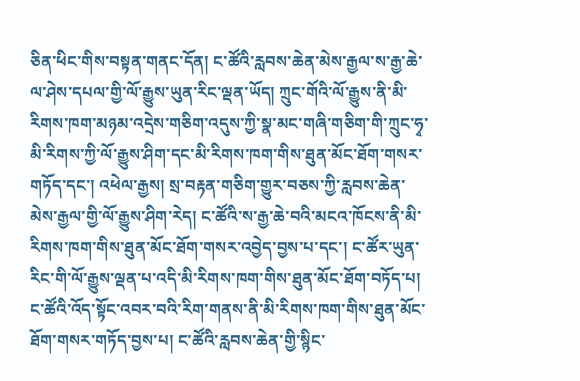ཅིན་ཕིང་གིས་བསྟན་གནང་དོན། ང་ཚོའི་རླབས་ཆེན་མེས་རྒྱལ་ས་རྒྱ་ཆེ་ལ་ཤེས་དཔལ་གྱི་ལོ་རྒྱུས་ཡུན་རིང་ལྡན་ཡོད། ཀྲུང་གོའི་ལོ་རྒྱུས་ནི་མི་རིགས་ཁག་མཉམ་འདྲེས་གཅིག་འདུས་ཀྱི་སྣ་མང་གཞི་གཅིག་གི་ཀྲུང་ཧྭ་མི་རིགས་ཀྱི་ལོ་རྒྱུས་ཤིག་དང་མི་རིགས་ཁག་གིས་ཐུན་མོང་ཐོག་གསར་གཏོད་དང་། འཕེལ་རྒྱས། སྲ་བརྟན་གཅིག་གྱུར་བཅས་ཀྱི་རླབས་ཆེན་མེས་རྒྱལ་གྱི་ལོ་རྒྱུས་ཤིག་རེད། ང་ཚོའི་ས་རྒྱ་ཆེ་བའི་མངའ་ཁོངས་ནི་མི་རིགས་ཁག་གིས་ཐུན་མོང་ཐོག་གསར་འབྱེད་བྱས་པ་དང་། ང་ཚོར་ཡུན་རིང་གི་ལོ་རྒྱུས་ལྡན་པ་འདི་མི་རིགས་ཁག་གིས་ཐུན་མོང་ཐོག་བཏོད་པ། ང་ཚོའི་འོད་སྟོང་འབར་བའི་རིག་གནས་ནི་མི་རིགས་ཁག་གིས་ཐུན་མོང་ཐོག་གསར་གཏོད་བྱས་པ། ང་ཚོའི་རླབས་ཆེན་གྱི་སྙིང་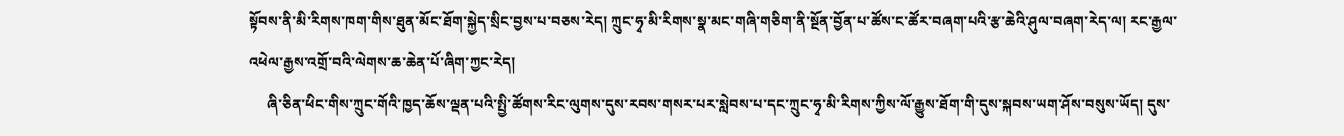སྟོབས་ནི་མི་རིགས་ཁག་གིས་ཐུན་མོང་ཐོག་སྐྱེད་སྲིང་བྱས་པ་བཅས་རེད། ཀྲུང་ཧྭ་མི་རིགས་སྣ་མང་གཞི་གཅིག་ནི་སྔོན་བྱོན་པ་ཚོས་ང་ཚོར་བཞག་པའི་རྩ་ཆེའི་ཤུལ་བཞག་རེད་ལ། རང་རྒྱལ་འཕེལ་རྒྱས་འགྲོ་བའི་ལེགས་ཆ་ཆེན་པོ་ཞིག་ཀྱང་རེད།
     ཞི་ཅིན་ཕིང་གིས་ཀྲུང་གོའི་ཁྱད་ཆོས་ལྡན་པའི་སྤྱི་ཚོགས་རིང་ལུགས་དུས་རབས་གསར་པར་སླེབས་པ་དང་ཀྲུང་ཧྭ་མི་རིགས་ཀྱིས་ལོ་རྒྱུས་ཐོག་གི་དུས་སྐབས་ཡག་ཤོས་བསུས་ཡོད། དུས་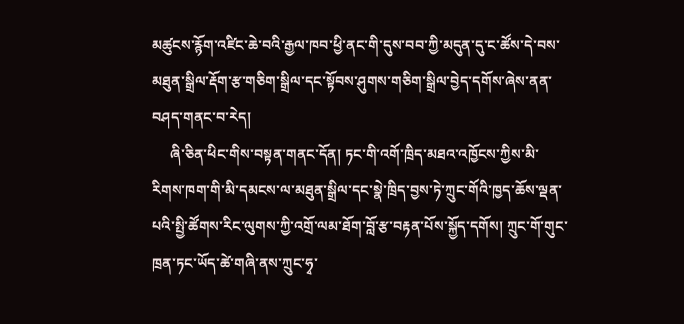མཚུངས་རྙོག་འཛིང་ཆེ་བའི་རྒྱལ་ཁབ་ཕྱི་ནང་གི་དུས་བབ་ཀྱི་མདུན་དུ་ང་ཚོས་དེ་བས་མཐུན་སྒྲིལ་རྡོག་རྩ་གཅིག་སྒྲིལ་དང་སྟོབས་ཤུགས་གཅིག་སྒྲིལ་བྱེད་དགོས་ཞེས་ནན་བཤད་གནང་བ་རེད།
     ཞི་ཅིན་ཕིང་གིས་བསྟན་གནང་དོན། ཏང་གི་འགོ་ཁྲིད་མཐའ་འཁྱོངས་ཀྱིས་མི་རིགས་ཁག་གི་མི་དམངས་ལ་མཐུན་སྒྲིལ་དང་སྣེ་ཁྲིད་བྱས་ཏེ་ཀྲུང་གོའི་ཁྱད་ཆོས་ལྡན་པའི་སྤྱི་ཚོགས་རིང་ལུགས་ཀྱི་འགྲོ་ལམ་ཐོག་བློ་རྩ་བརྟན་པོས་སྐྱོད་དགོས། ཀྲུང་གོ་གུང་ཁྲན་ཏང་ཡོད་ཚེ་གཞི་ནས་ཀྲུང་ཧྭ་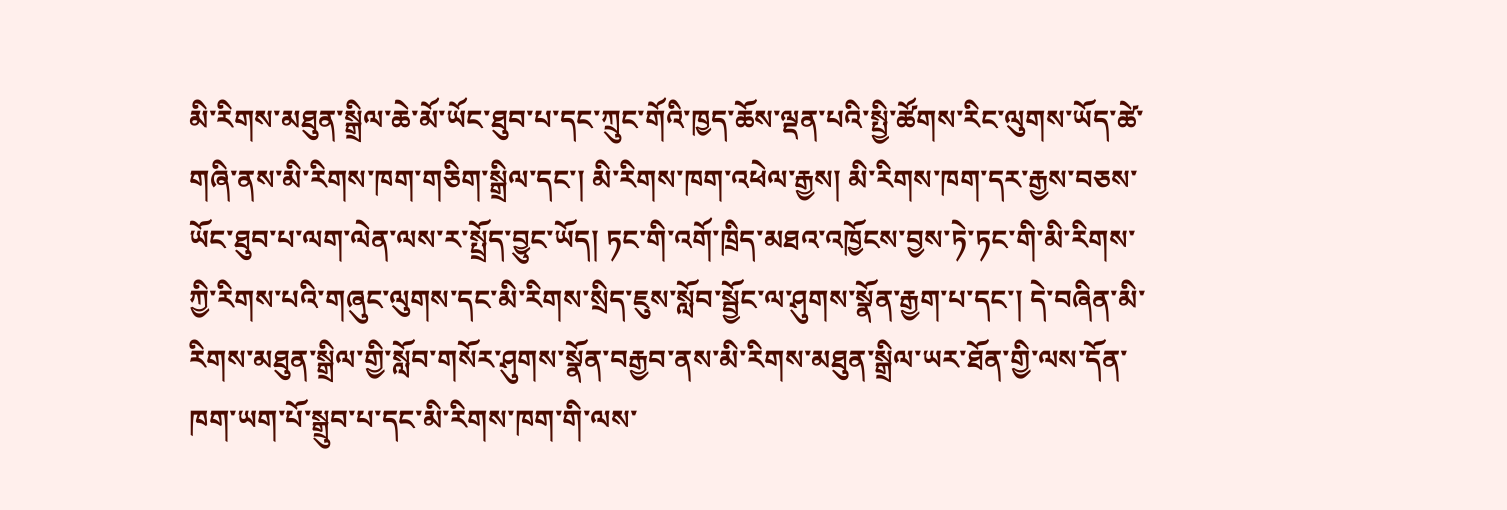མི་རིགས་མཐུན་སྒྲིལ་ཆེ་མོ་ཡོང་ཐུབ་པ་དང་ཀྲུང་གོའི་ཁྱད་ཆོས་ལྡན་པའི་སྤྱི་ཚོགས་རིང་ལུགས་ཡོད་ཚེ་གཞི་ནས་མི་རིགས་ཁག་གཅིག་སྒྲིལ་དང་། མི་རིགས་ཁག་འཕེལ་རྒྱས། མི་རིགས་ཁག་དར་རྒྱས་བཅས་ཡོང་ཐུབ་པ་ལག་ལེན་ལས་ར་སྤྲོད་བྱུང་ཡོད། ཏང་གི་འགོ་ཁྲིད་མཐའ་འཁྱོངས་བྱས་ཏེ་ཏང་གི་མི་རིགས་ཀྱི་རིགས་པའི་གཞུང་ལུགས་དང་མི་རིགས་སྲིད་ཇུས་སློབ་སྦྱོང་ལ་ཤུགས་སྣོན་རྒྱག་པ་དང་། དེ་བཞིན་མི་རིགས་མཐུན་སྒྲིལ་གྱི་སློབ་གསོར་ཤུགས་སྣོན་བརྒྱབ་ནས་མི་རིགས་མཐུན་སྒྲིལ་ཡར་ཐོན་གྱི་ལས་དོན་ཁག་ཡག་པོ་སྒྲུབ་པ་དང་མི་རིགས་ཁག་གི་ལས་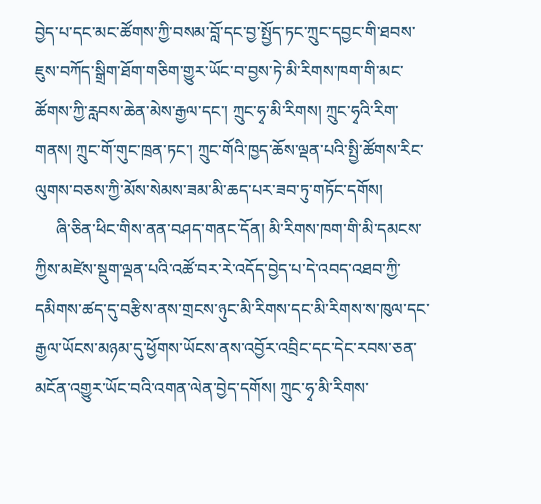བྱེད་པ་དང་མང་ཚོགས་ཀྱི་བསམ་བློ་དང་བྱ་སྤྱོད་ཏང་ཀྲུང་དབྱང་གི་ཐབས་ཇུས་བཀོད་སྒྲིག་ཐོག་གཅིག་གྱུར་ཡོང་བ་བྱས་ཏེ་མི་རིགས་ཁག་གི་མང་ཚོགས་ཀྱི་རླབས་ཆེན་མེས་རྒྱལ་དང་། ཀྲུང་ཧྭ་མི་རིགས། ཀྲུང་ཧྭའི་རིག་གནས། ཀྲུང་གོ་གུང་ཁྲན་ཏང་། ཀྲུང་གོའི་ཁྱད་ཆོས་ལྡན་པའི་སྤྱི་ཚོགས་རིང་ལུགས་བཅས་ཀྱི་མོས་སེམས་ཟམ་མི་ཆད་པར་ཟབ་ཏུ་གཏོང་དགོས།
     ཞི་ཅིན་ཕིང་གིས་ནན་བཤད་གནང་དོན། མི་རིགས་ཁག་གི་མི་དམངས་ཀྱིས་མཛེས་སྡུག་ལྡན་པའི་འཚོ་བར་རེ་འདོད་བྱེད་པ་དེ་འབད་འཐབ་ཀྱི་དམིགས་ཚད་དུ་བརྩིས་ནས་གྲངས་ཉུང་མི་རིགས་དང་མི་རིགས་ས་ཁུལ་དང་རྒྱལ་ཡོངས་མཉམ་དུ་ཕྱོགས་ཡོངས་ནས་འབྱོར་འབྲིང་དང་དེང་རབས་ཅན་མངོན་འགྱུར་ཡོང་བའི་འགན་ལེན་བྱེད་དགོས། ཀྲུང་ཧྭ་མི་རིགས་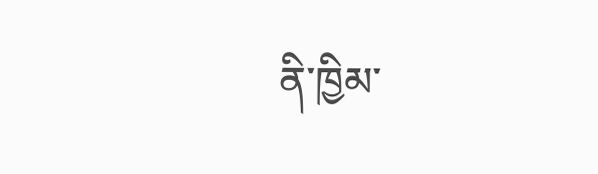ནི་ཁྱིམ་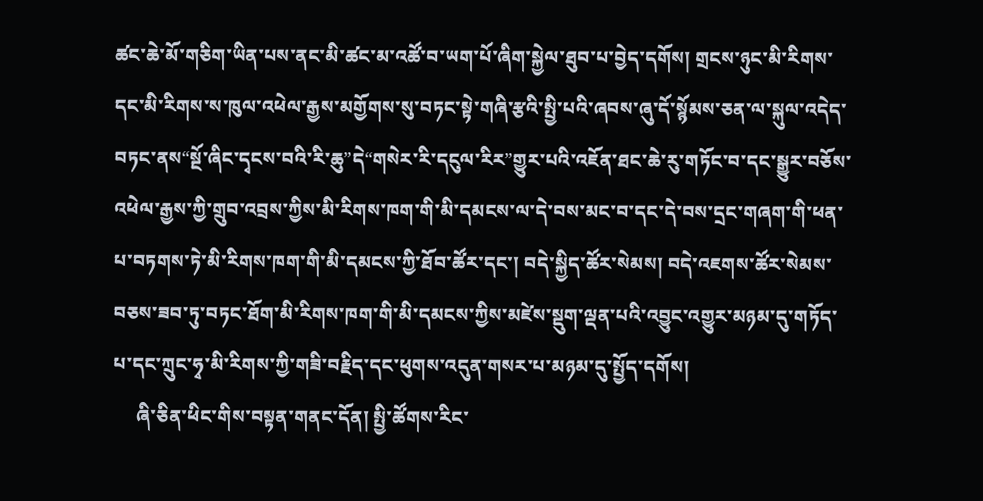ཚང་ཆེ་མོ་གཅིག་ཡིན་པས་ནང་མི་ཚང་མ་འཚོ་བ་ཡག་པོ་ཞིག་སྐྱེལ་ཐུབ་པ་བྱེད་དགོས། གྲངས་ཉུང་མི་རིགས་དང་མི་རིགས་ས་ཁུལ་འཕེལ་རྒྱས་མགྱོགས་སུ་བཏང་སྟེ་གཞི་རྩའི་སྤྱི་པའི་ཞབས་ཞུ་དོ་སྙོམས་ཅན་ལ་སྐུལ་འདེད་བཏང་ནས“སྔོ་ཞིང་དྭངས་བའི་རི་ཆུ”དེ“གསེར་རི་དངུལ་རིར”གྱུར་པའི་འཇོན་ཐང་ཆེ་རུ་གཏོང་བ་དང་སྒྱུར་བཅོས་འཕེལ་རྒྱས་ཀྱི་གྲུབ་འབྲས་ཀྱིས་མི་རིགས་ཁག་གི་མི་དམངས་ལ་དེ་བས་མང་བ་དང་དེ་བས་དྲང་གཞག་གི་ཕན་པ་བཏགས་ཏེ་མི་རིགས་ཁག་གི་མི་དམངས་ཀྱི་ཐོབ་ཚོར་དང་། བདེ་སྐྱིད་ཚོར་སེམས། བདེ་འཇགས་ཚོར་སེམས་བཅས་ཟབ་ཏུ་བཏང་ཐོག་མི་རིགས་ཁག་གི་མི་དམངས་ཀྱིས་མཛེས་སྡུག་ལྡན་པའི་འབྱུང་འགྱུར་མཉམ་དུ་གཏོད་པ་དང་ཀྲུང་ཧྭ་མི་རིགས་ཀྱི་གཟི་བརྗིད་དང་ཕུགས་འདུན་གསར་པ་མཉམ་དུ་སྤྱོད་དགོས།
     ཞི་ཅིན་ཕིང་གིས་བསྟན་གནང་དོན། སྤྱི་ཚོགས་རིང་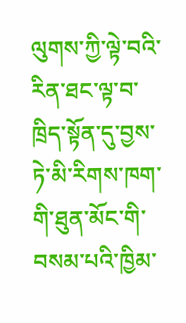ལུགས་ཀྱི་ལྟེ་བའི་རིན་ཐང་ལྟ་བ་ཁྲིད་སྟོན་དུ་བྱས་ཏེ་མི་རིགས་ཁག་གི་ཐུན་མོང་གི་བསམ་པའི་ཁྱིམ་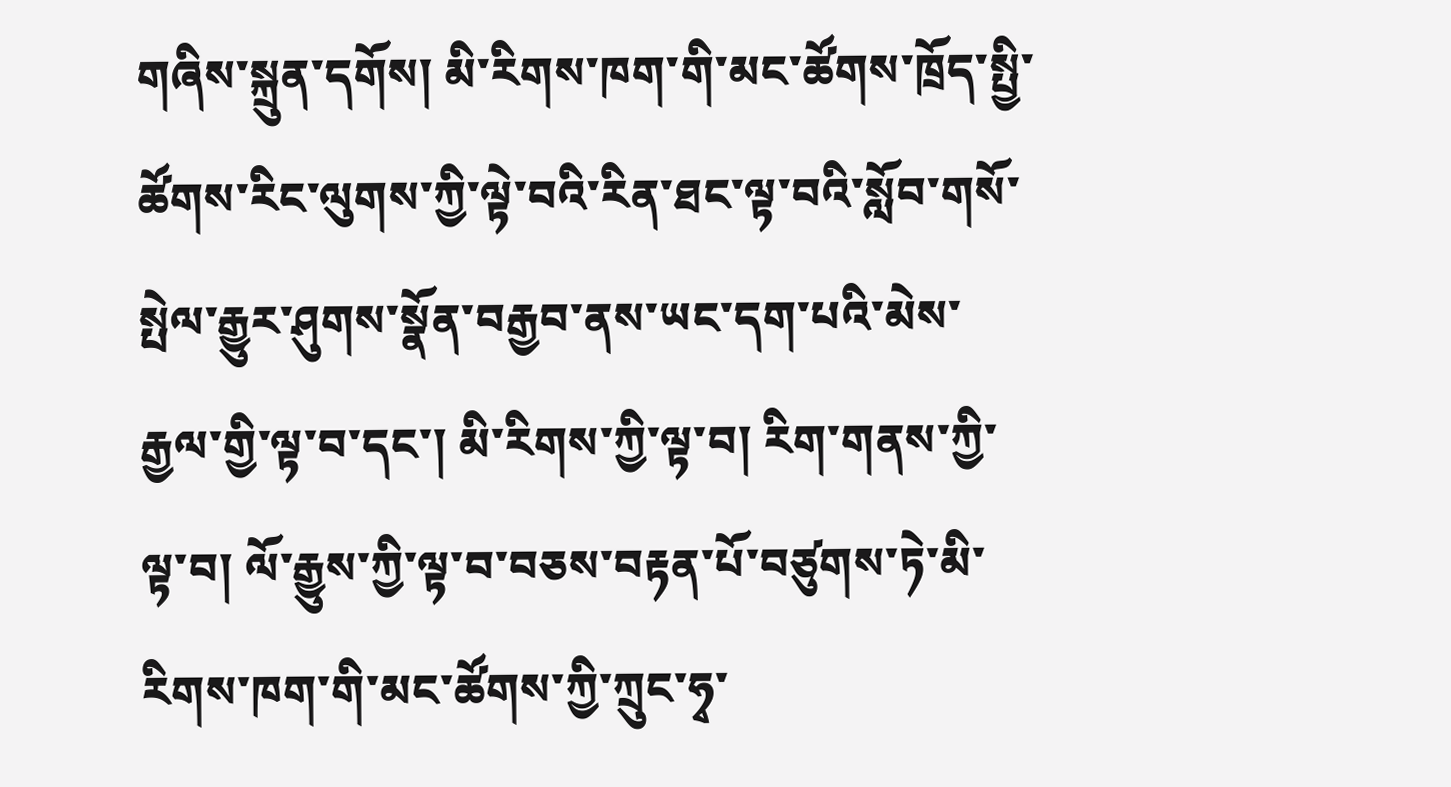གཞིས་སྐྲུན་དགོས། མི་རིགས་ཁག་གི་མང་ཚོགས་ཁྲོད་སྤྱི་ཚོགས་རིང་ལུགས་ཀྱི་ལྟེ་བའི་རིན་ཐང་ལྟ་བའི་སློབ་གསོ་སྤེལ་རྒྱུར་ཤུགས་སྣོན་བརྒྱབ་ནས་ཡང་དག་པའི་མེས་རྒྱལ་གྱི་ལྟ་བ་དང་། མི་རིགས་ཀྱི་ལྟ་བ། རིག་གནས་ཀྱི་ལྟ་བ། ལོ་རྒྱུས་ཀྱི་ལྟ་བ་བཅས་བརྟན་པོ་བཙུགས་ཏེ་མི་རིགས་ཁག་གི་མང་ཚོགས་ཀྱི་ཀྲུང་ཧྭ་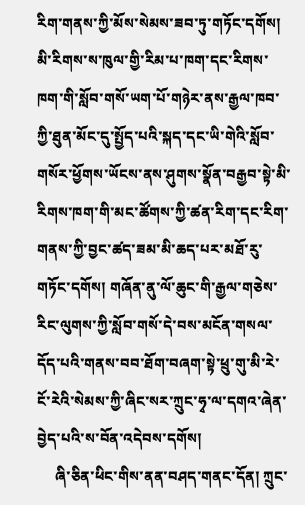རིག་གནས་ཀྱི་མོས་སེམས་ཟབ་ཏུ་གཏོང་དགོས། མི་རིགས་ས་ཁུལ་གྱི་རིམ་པ་ཁག་དང་རིགས་ཁག་གི་སློབ་གསོ་ཡག་པོ་གཉེར་ནས་རྒྱལ་ཁབ་ཀྱི་ཐུན་མོང་དུ་སྤྱོད་པའི་སྐད་དང་ཡི་གེའི་སློབ་གསོར་ཕྱོགས་ཡོངས་ནས་ཤུགས་སྣོན་བརྒྱབ་སྟེ་མི་རིགས་ཁག་གི་མང་ཚོགས་ཀྱི་ཚན་རིག་དང་རིག་གནས་ཀྱི་བྱང་ཚད་ཟམ་མི་ཆད་པར་མཐོ་རུ་གཏོང་དགོས། གཞོན་ནུ་ལོ་ཆུང་གི་རྒྱལ་གཅེས་རིང་ལུགས་ཀྱི་སློབ་གསོ་དེ་བས་མངོན་གསལ་དོད་པའི་གནས་བབ་ཐོག་བཞག་སྟེ་ཕྲུ་གུ་མི་རེ་ངོ་རེའི་སེམས་ཀྱི་ཞིང་སར་ཀྲུང་ཧྭ་ལ་དགའ་ཞེན་བྱེད་པའི་ས་བོན་འདེབས་དགོས།
     ཞི་ཅིན་ཕིང་གིས་ནན་བཤད་གནང་དོན། ཀྲུང་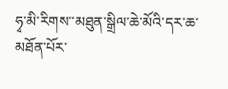ཧྭ་མི་རིགས་་མཐུན་སྒྲིལ་ཆེ་མོའི་དར་ཆ་མཐོན་པོར་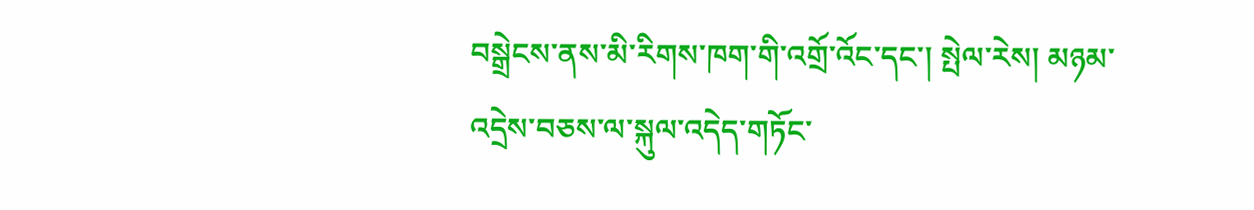བསྒྲེངས་ནས་མི་རིགས་ཁག་གི་འགྲོ་འོང་དང་། སྤེལ་རེས། མཉམ་འདྲེས་བཅས་ལ་སྐུལ་འདེད་གཏོང་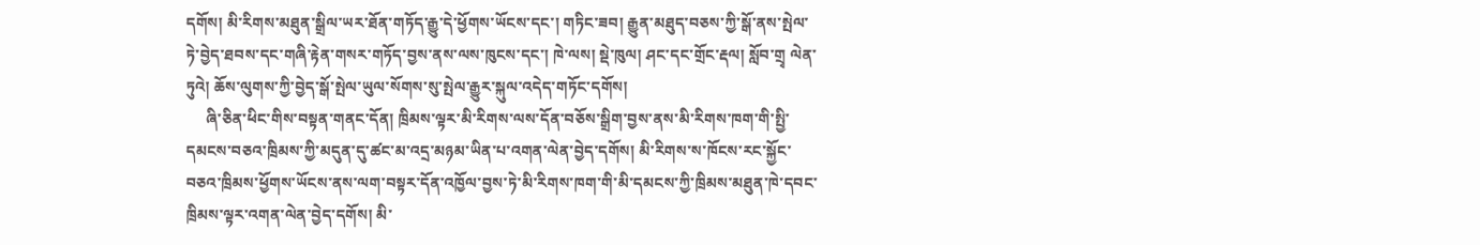དགོས། མི་རིགས་མཐུན་སྒྲིལ་ཡར་ཐོན་གཏོད་རྒྱུ་དེ་ཕྱོགས་ཡོངས་དང་། གཏིང་ཟབ། རྒྱུན་མཐུད་བཅས་ཀྱི་སྒོ་ནས་སྤེལ་ཏེ་བྱེད་ཐབས་དང་གཞི་རྟེན་གསར་གཏོད་བྱས་ནས་ལས་ཁུངས་དང་། ཁེ་ལས། སྡེ་ཁུལ། ཤང་དང་གྲོང་རྡལ། སློབ་གྲྭ ལེན་ཏུའེ། ཆོས་ལུགས་ཀྱི་བྱེད་སྒོ་སྤེལ་ཡུལ་སོགས་སུ་སྤེལ་རྒྱུར་སྐུལ་འདེད་གཏོང་དགོས།
     ཞི་ཅིན་ཕིང་གིས་བསྟན་གནང་དོན། ཁྲིམས་ལྟར་མི་རིགས་ལས་དོན་བཅོས་སྒྲིག་བྱས་ནས་མི་རིགས་ཁག་གི་སྤྱི་དམངས་བཅའ་ཁྲིམས་ཀྱི་མདུན་དུ་ཚང་མ་འདྲ་མཉམ་ཡིན་པ་འགན་ལེན་བྱེད་དགོས། མི་རིགས་ས་ཁོངས་རང་སྐྱོང་བཅའ་ཁྲིམས་ཕྱོགས་ཡོངས་ནས་ལག་བསྟར་དོན་འཁྱོལ་བྱས་ཏེ་མི་རིགས་ཁག་གི་མི་དམངས་ཀྱི་ཁྲིམས་མཐུན་ཁེ་དབང་ཁྲིམས་ལྟར་འགན་ལེན་བྱེད་དགོས། མི་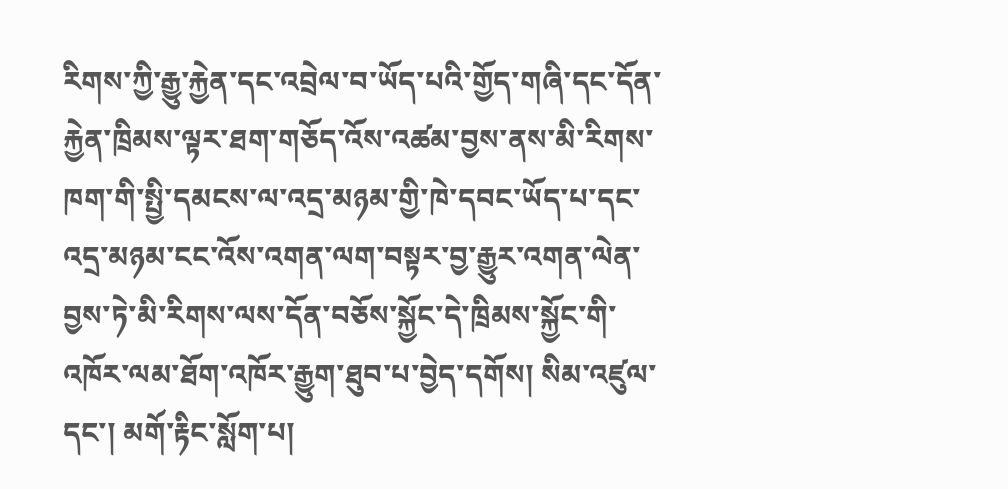རིགས་ཀྱི་རྒྱུ་རྐྱེན་དང་འབྲེལ་བ་ཡོད་པའི་གྱོད་གཞི་དང་དོན་རྐྱེན་ཁྲིམས་ལྟར་ཐག་གཅོད་འོས་འཚམ་བྱས་ནས་མི་རིགས་ཁག་གི་སྤྱི་དམངས་ལ་འདྲ་མཉམ་གྱི་ཁེ་དབང་ཡོད་པ་དང་འདྲ་མཉམ་ངང་འོས་འགན་ལག་བསྟར་བྱ་རྒྱུར་འགན་ལེན་བྱས་ཏེ་མི་རིགས་ལས་དོན་བཅོས་སྐྱོང་དེ་ཁྲིམས་སྐྱོང་གི་འཁོར་ལམ་ཐོག་འཁོར་རྒྱུག་ཐུབ་པ་བྱེད་དགོས། སིམ་འཛུལ་དང་། མགོ་རྟིང་སློག་པ།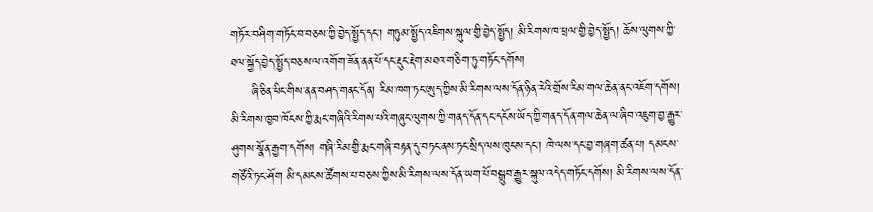གཏོར་བཤིག་གཏོང་བ་བཅས་ཀྱི་བྱེད་སྤྱོད་དང་། གཏུམ་སྤྱོད་འཇིགས་སྐུལ་གྱི་བྱེད་སྤྱོད། མི་རིགས་ཁ་ཕྲལ་གྱི་བྱེད་སྤྱོད། ཆོས་ལུགས་ཀྱི་ཐལ་སྐྱོད་བྱེད་སྤྱོད་བཅས་ལ་འགོག་ཟོན་ནན་པོ་དང་རྡུང་རྡེག་མཐའ་གཅིག་ཏུ་གཏོང་དགོས།
     ཞི་ཅིན་ཕིང་གིས་ནན་བཤད་གནང་དོན། རིམ་ཁག་ཏང་ཨུད་ཀྱིས་མི་རིགས་ལས་དོན་ཉིན་རེའི་གྲོས་རིམ་གལ་ཆེན་ནང་འཇོག་དགོས། མི་རིགས་ཁྱབ་ཁོངས་ཀྱི་རྨང་གཞིའི་རིགས་པའི་གཞུང་ལུགས་ཀྱི་གནད་དོན་དང་དངོས་ཡོད་ཀྱི་གནད་དོན་གལ་ཆེན་ལ་ཞིབ་འཇུག་བྱ་རྒྱུར་ཤུགས་སྣོན་རྒྱག་དགོས། གཞི་རིམ་གྱི་རྨང་གཞི་བརྟན་དུ་བཏང་ནས་ཏང་སྲིད་ལས་ཁུངས་དང་། ཁེ་ལས་དང་བྱ་གཞག་ཚན་པ། དམངས་གཙོའི་ཏང་ཤོག མི་དམངས་ཚོགས་པ་བཅས་ཀྱིས་མི་རིགས་ལས་དོན་ཡག་པོ་བསྒྲུབ་རྒྱུར་སྐུལ་འདེད་གཏོང་དགོས། མི་རིགས་ལས་དོན་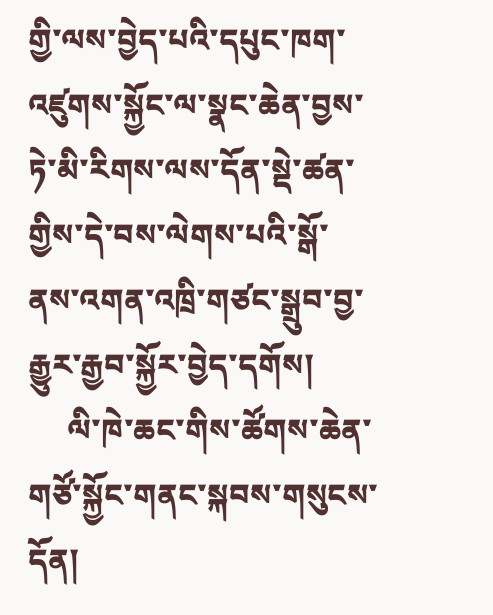གྱི་ལས་བྱེད་པའི་དཔུང་ཁག་འཛུགས་སྐྱོང་ལ་སྣང་ཆེན་བྱས་ཏེ་མི་རིགས་ལས་དོན་སྡེ་ཚན་གྱིས་དེ་བས་ལེགས་པའི་སྒོ་ནས་འགན་འཁྲི་གཙང་སྒྲུབ་བྱ་རྒྱུར་རྒྱབ་སྐྱོར་བྱེད་དགོས།
     ལི་ཁེ་ཆང་གིས་ཚོགས་ཆེན་གཙོ་སྐྱོང་གནང་སྐབས་གསུངས་དོན།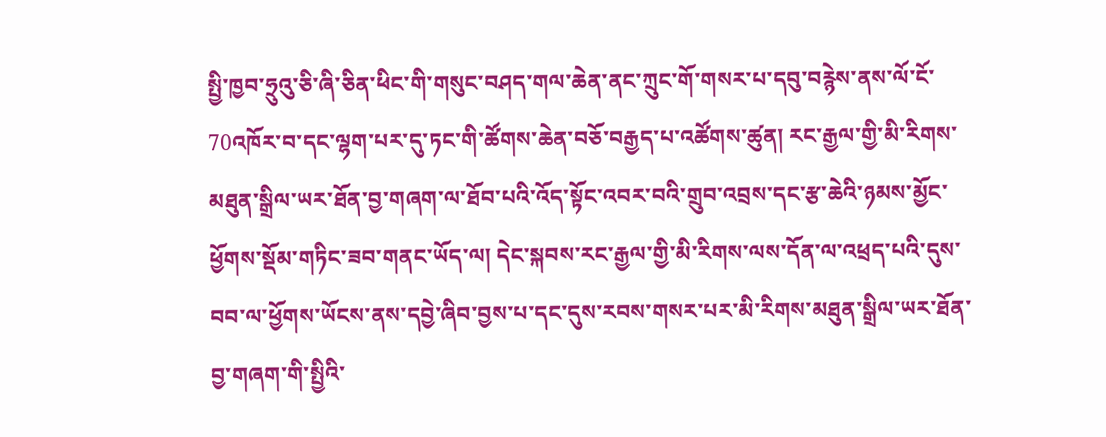སྤྱི་ཁྱབ་ཧྲུའུ་ཅི་ཞི་ཅིན་ཕིང་གི་གསུང་བཤད་གལ་ཆེན་ནང་ཀྲུང་གོ་གསར་པ་དབུ་བརྙེས་ནས་ལོ་ངོ་70འཁོར་བ་དང་ལྷག་པར་དུ་ཏང་གི་ཚོགས་ཆེན་བཅོ་བརྒྱད་པ་འཚོགས་ཚུན། རང་རྒྱལ་གྱི་མི་རིགས་མཐུན་སྒྲིལ་ཡར་ཐོན་བྱ་གཞག་ལ་ཐོབ་པའི་འོད་སྟོང་འབར་བའི་གྲུབ་འབྲས་དང་རྩ་ཆེའི་ཉམས་མྱོང་ཕྱོགས་སྡོམ་གཏིང་ཟབ་གནང་ཡོད་ལ། དེང་སྐབས་རང་རྒྱལ་གྱི་མི་རིགས་ལས་དོན་ལ་འཕྲད་པའི་དུས་བབ་ལ་ཕྱོགས་ཡོངས་ནས་དབྱེ་ཞིབ་བྱས་པ་དང་དུས་རབས་གསར་པར་མི་རིགས་མཐུན་སྒྲིལ་ཡར་ཐོན་བྱ་གཞག་གི་སྤྱིའི་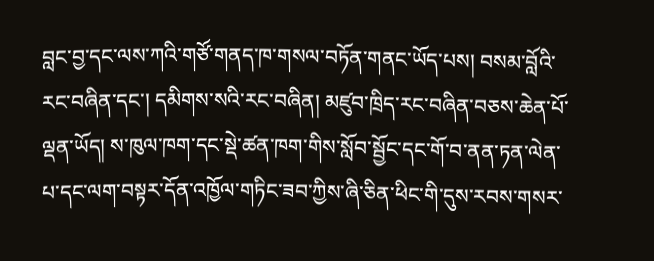བླང་བྱ་དང་ལས་ཀའི་གཙོ་གནད་ཁ་གསལ་བཏོན་གནང་ཡོད་པས། བསམ་བློའི་རང་བཞིན་དང་། དམིགས་སའི་རང་བཞིན། མཛུབ་ཁྲིད་རང་བཞིན་བཅས་ཆེན་པོ་ལྡན་ཡོད། ས་ཁུལ་ཁག་དང་སྡེ་ཚན་ཁག་གིས་སློབ་སྦྱོང་དང་གོ་བ་ནན་ཏན་ལེན་པ་དང་ལག་བསྟར་དོན་འཁྱོལ་གཏིང་ཟབ་ཀྱིས་ཞི་ཅིན་ཕིང་གི་དུས་རབས་གསར་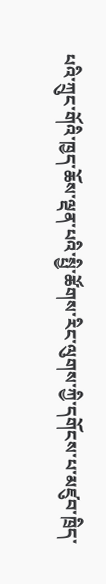པའི་ཀྲུང་གོའི་ཁྱད་ཆོས་ལྡན་པའི་སྤྱི་ཚོགས་རིང་ལུགས་ཀྱི་དགོངས་པ་མཛུབ་ཁྲིད་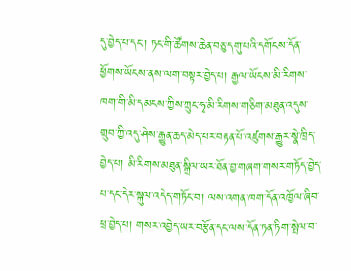དུ་བྱེད་པ་དང་། ཏང་གི་ཚོགས་ཆེན་བཅུ་དགུ་པའི་དགོངས་དོན་ཕྱོགས་ཡོངས་ནས་ལག་བསྟར་བྱེད་པ། རྒྱལ་ཡོངས་མི་རིགས་ཁག་གི་མི་དམངས་ཀྱིས་ཀྲུང་ཧྭ་མི་རིགས་གཅིག་མཐུན་འདུས་གྲུབ་ཀྱི་འདུ་ཤེས་རྒྱུན་ཆད་མེད་པར་བརྟན་པོ་འཛུགས་རྒྱུར་སྣེ་ཁྲིད་བྱེད་པ། མི་རིགས་མཐུན་སྒྲིལ་ཡར་ཐོན་བྱ་གཞག་གསར་གཏོད་བྱེད་པ་དང་དེར་སྐུལ་འདེད་གཏོང་བ། ལས་འགན་ཁག་དོན་འཁྱོལ་ཞིབ་ཕྲ་བྱེད་པ། གསར་འབྱེད་ཡར་བརྩོན་དང་ལས་དོན་ཏན་ཏིག་སྤེལ་བ་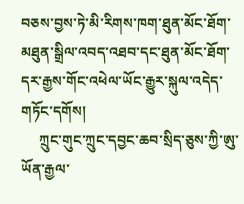བཅས་བྱས་ཏེ་མི་རིགས་ཁག་ཐུན་མོང་ཐོག་མཐུན་སྒྲིལ་འབད་འཐབ་དང་ཐུན་མོང་ཐོག་དར་རྒྱས་གོང་འཕེལ་ཡོང་རྒྱུར་སྐུལ་འདེད་གཏོང་དགོས།
     ཀྲུང་གུང་ཀྲུང་དབྱང་ཆབ་སྲིད་ཅུས་ཀྱི་ཨུ་ཡོན་རྒྱལ་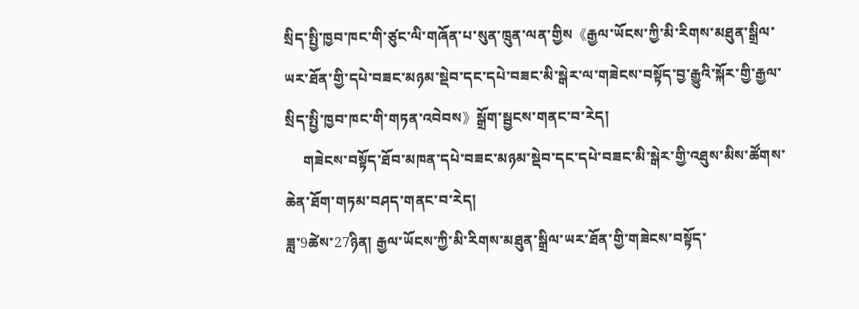སྲིད་སྤྱི་ཁྱབ་ཁང་གི་ཙུང་ལི་གཞོན་པ་སུན་ཁྲུན་ལན་གྱིས《རྒྱལ་ཡོངས་ཀྱི་མི་རིགས་མཐུན་སྒྲིལ་ཡར་ཐོན་གྱི་དཔེ་བཟང་མཉམ་སྡེབ་དང་དཔེ་བཟང་མི་སྒེར་ལ་གཟེངས་བསྟོད་བྱ་རྒྱུའི་སྐོར་གྱི་རྒྱལ་སྲིད་སྤྱི་ཁྱབ་ཁང་གི་གཏན་འབེབས》སྒྲོག་སྦྱངས་གནང་བ་རེད།
     གཟེངས་བསྟོད་ཐོབ་མཁན་དཔེ་བཟང་མཉམ་སྡེབ་དང་དཔེ་བཟང་མི་སྒེར་གྱི་འཐུས་མིས་ཚོགས་ཆེན་ཐོག་གཏམ་བཤད་གནང་བ་རེད།
ཟླ་9ཚེས་27ཉིན། རྒྱལ་ཡོངས་ཀྱི་མི་རིགས་མཐུན་སྒྲིལ་ཡར་ཐོན་གྱི་གཟེངས་བསྟོད་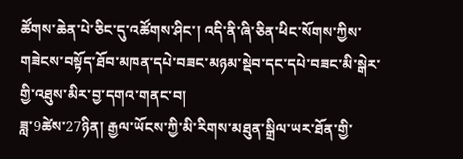ཚོགས་ཆེན་པེ་ཅིང་དུ་འཚོགས་ཤིང་། འདི་ནི་ཞི་ཅིན་ཕིང་སོགས་ཀྱིས་གཟེངས་བསྟོད་ཐོབ་མཁན་དཔེ་བཟང་མཉམ་སྡེབ་དང་དཔེ་བཟང་མི་སྒེར་གྱི་འཐུས་མིར་བྱ་དགའ་གནང་བ།
ཟླ་9ཚེས་27ཉིན། རྒྱལ་ཡོངས་ཀྱི་མི་རིགས་མཐུན་སྒྲིལ་ཡར་ཐོན་གྱི་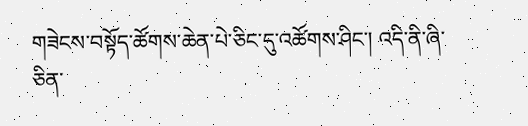གཟེངས་བསྟོད་ཚོགས་ཆེན་པེ་ཅིང་དུ་འཚོགས་ཤིང་། འདི་ནི་ཞི་ཅིན་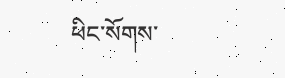ཕིང་སོགས་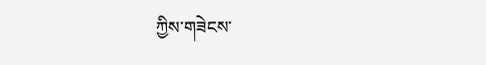ཀྱིས་གཟེངས་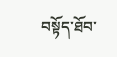བསྟོད་ཐོབ་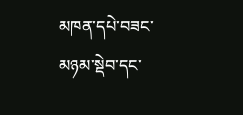མཁན་དཔེ་བཟང་མཉམ་སྡེབ་དང་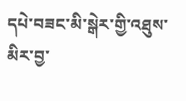དཔེ་བཟང་མི་སྒེར་གྱི་འཐུས་མིར་བྱ་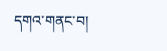དགའ་གནང་བ།